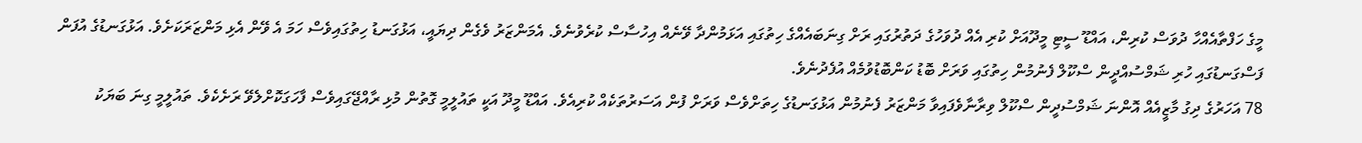މީގެ ހަފްތާއެއްހާ ދުވަސް ކުރިން، އައްޑޫ ސީޓި މީދޫއަށް ކުރި އެއް ދުވަހުގެ ދަތުރުގައި ރަށް ގިނަބައެއްގެ ހިތުގައި އަޅަމުންދާ ވޭނެއް އިހުސާސް ކުރެވުނެވެ. އެމަންޒަރު ވެގެން ދިޔައީ، އަޅުގަނޑު ހިތުގައިވެސް ހަމަ އެ ވޭން އެޅި މަންޒަރަކަށެވެ. އަޅުގަނޑުގެ އުފަން ފަސްގަނޑުގައި ހުރި ޝަމްސުއްދީން ސްކޫލް ފެނުމުން ހިތުގައި ވަރަށް ބޮޑު ކަންބޮޑުވުމެއް އުފެދުނެވެ.
78 އަހަރުގެ ދިގު މާޒީއެއް އޮންނަ ޝަމްސުދީން ސްކޫލް ވިރާނާވެފައިވާ މަންޒަރު ފެނުމުން އަޅުގަނޑުގެ ހިތަށްވެސް ވަރަށް ފުން އަސަރުތަކެއް ކުރިއެވެ. އައްޑޫ މީދޫ އަކީ ތައުލީމީ ގޮތުން މުޅި ރާއްޖޭގައިވެސް ފާހަގަކޮށްލެވޭ ރަށެކެވެ. ތައުލީމީ ގިނަ ބަޔަކު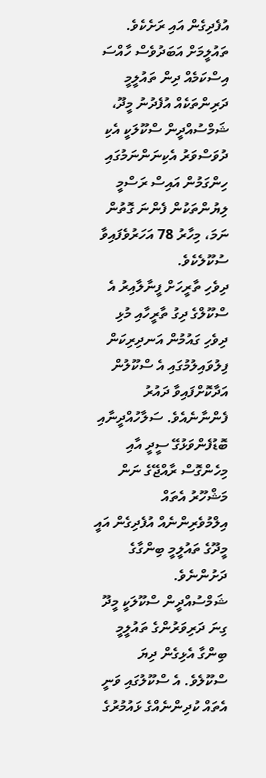އުފެދިގެން އައި ރަށެކެވެ.
ތައުލީމަށް އަބަދުވެސް ހާއްސަ އިސްކަމެއް ދިން ތައުލީމީ ދަރިންތަކެއް އުފެދުނު މީދޫ، ޝަމްސުއްދީން ސްކޫލަކީ އެކި ދުވަސްވަރު އެކިނަންނަމުގައި ހިންގަމުން އައިސް ރަސްމީ ލިޔުންތަކުން ފެންނަ ގޮތުން ނަމަ، މިހާރު 78 އަހަރުވެފައިވާ ސުކޫލެކެވެ.
ދިވެހި ތާރީހަށް ފީނާލާއިރު އެ ސްކޫލްގެ ދިގު ތާރީހާއި މުޅި ދިވެހި ގައުމުން އަނދިރިކަން ފިލުވައިލުމުގައި އެ ސްކޫލުން އަދާކޮށްފައިވާ ދައުރު ފެންނާނެއެވެ. ސަލާހުއްދީނާއި ބޮޑުފެންވަޅުގޭ ސީދީ އާއި މިހެންގޮސް ރާއްޖޭގެ ނަން މަޝްހޫރު އެތައް އިލްމުވެރިންނެއް އުފެދިގެން އައީ މީދޫގެ ތައުލީމީ ބިންގާގެ ދަށުންނެވެ.
ޝަމްސުއްދީން ސްކޫލަކީ މީދޫ ގިނަ ދަރިވަރުންގެ ތައުލީމީ ބިންގާ އެޅިގެން ދިޔަ ސްކޫލެވެ. އެ ސްކޫލުގައި ވަނީ އެތައް ކުދިންނެއްގެ ޅައުމުރުގެ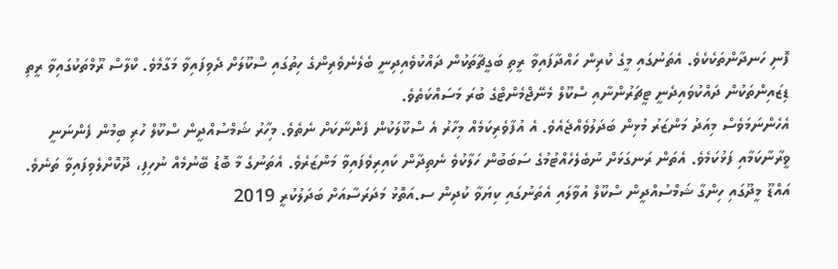ފޮނި ހަނދާންތަކެކެވެ. އެތަނުގައި މީގެ ކުރިން ހައްދާފައިވާ ރީތި ބަގީޗާތަކުން ދައްކުވެއިދިނީ ބެލެނެވެރިންގެ ހިތުގައި ސްކޫލަށް ދެވިފައިވާ މަގާމެވެ. ކްލާސް ރޫމްތަކުގައިވާ ރީތި ޑިޒައިންތަކުން ދައްކުވައިދެނީ ޓީޗަރުންނާއި ސްކޫލް މެނޭޖްމެންޓްގެ ބުރަ މަސައްކަތެވެ.
އެހެންނަމަވެސް މިއަދު މަންޒަރު މުޅިން ބަދަލުވެއްޖެއެވެ. އެ އުފާވެރިކަމެއް މިހާރު އެ ސްކޫލަކުން ފެންނާކަށް ނެތެވެ. މިހާރު ޝަމްސުއްދީން ސްކޫލް ހުރި ބިމުން ފެންނަނީ ވީރާނާކަމާއި ފަޅުކަމެވެ. އެތަން ރަނގަޅަށް ނުބެލެހެއްޓުމުގެ ސަބަބުން ހަލާކުވެ ނެތިދާން ކައިރިވެފައިވާ މަންޒަރެވެ. އެތަނުގެ މާ ބޮޑު ބޭނުމެއް ނުހިފި، ދޫކޮށްލެވިފައިވާ ތަނެވެ. އައްޑޫ މީދޫގައި ހިންގާ ޝަމްސުއްދީން ސްކޫލް އުވާލައި އެތަނުގައި ކިޔަވާ ކުދިން ސ.އަތޮޅު މަދަރަސާއަށް ބަދަލުކުރީ 2019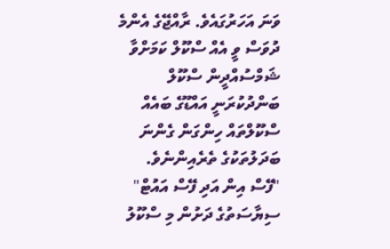ވަނަ އަހަރުގައެވެ. ރާއްޖޭގެ އެންމެ ދުވަސް ވީ އެއް ސްކޫލް ކަމަށްވާ ޝަމްސުއްދީން ސްކޫލް ބަންދުކުރަނީ އައްޑޫގެ ބައެއް ސްކޫލްތައް ހިންގަން ގެންނަ ބަދަލުތަކުގެ ތެރެއިންނެވެ.
"ފޭސް އިން އަދި ފޭސް އައުޓް" ސިޔާސަތުގެ ދަށުން މި ސްކޫލު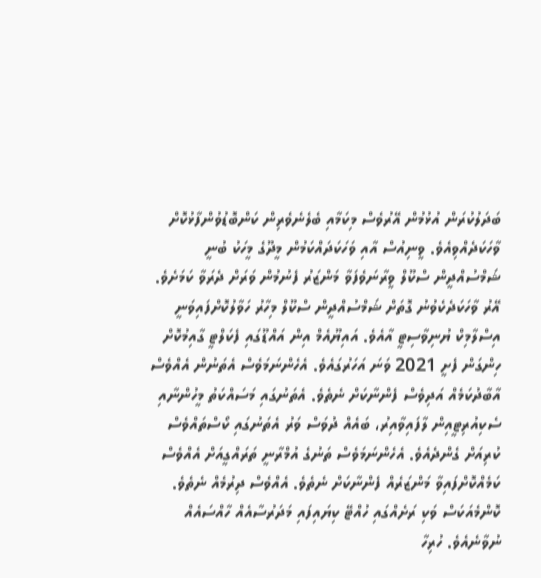ބަދަލުކުރަން އުޅުމުން އޭރުވެސް މިކަމާއި ބެލެނެވެރިން ކަންބޮޑުވުންފާޅުކޮށް ވާހަކަދެއްވިއެވެ. ވީނިއުސް އާއި ވަހަކަދައްކަމުން މީދޫގެ މީހަކު ބުނީ ޝަމްސުއްދީން ސްކޫލް ވީރާނަވެފަވާ މަންޒަރު ފެނުމުން ވަރަށް ދެރަވާ ކަމަށެވެ.
އޭރު ވާހަކަދެކެވުނު ގޮތަށް ޝަމްސުއްދީން ސްކޫލް މިހާރު ހަވާލުކޮށްފައިވަނީ އިސްލާމިކް ޔުނިވާސިޓީ އާއެވެ. އައިޔޫއެމް އިން އައްޑޫގައި ފެކަލްޓީ ގާއިމުކޮށް ހިންގަން ފެށީ 2021 ވަނަ އަހަރުގައެވެ. އެހެންނަމަވެސް އެތަނުން އެއްވެސް އާބާދުކަމެއް އަދިވެސް ފެންނާކަށް ނެތެވެ. އެތަނުގައި މަސައްކަތު މީހުންނާއި ސެކިއުރިޓީއިން ލާފައިވާއިރު، ބައެއް ދުވަސް ވަރު އެތަނުގައި ކޯސްތައްވެސް ކުރިއަށް ގެންދެއެވެ. އެހެންނަމަވެސް ތަނުގެ އުމްރާނީ ތަރައްގީއަށް އެއްވެސް ކަމެއްކޮށްފައިވާ މަންޒަރެއް ފެންނާކަށް ނެތެވެ. އެއްވެސް ދިރުމެއް ނެތެވެ.
ކޮންމެއަކަސް ވަކި ރަށެއްގައި ހުއްޓޭ ކިޔައިފައި މަދަރުސާއެއް ހާއްސައެއް ނުވާނެއެވެ. ހުރިހާ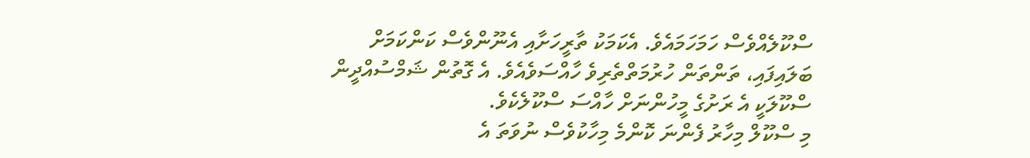ސްކޫލެއްވެސް ހަމަހަމައެވެ. އެކަމަކު ތާރީހަށާއި އެނޫންވެސް ކަންކަމަށް ބަލައިފައި، ތަންތަން ހުރުމަތްތެރިވެ ހާއްސަވެއެވެ. އެ ގޮތުން ޝަމްސުއްދީން ސްކޫލަކީ އެ ރަށުގެ މީހުންނަށް ހާއްސަ ސްކޫލެކެވެ.
މި ސްކޫލް މިހާރު ފެންނަ ކޮންމެ މިހާކުވެސް ނުވަތަ އެ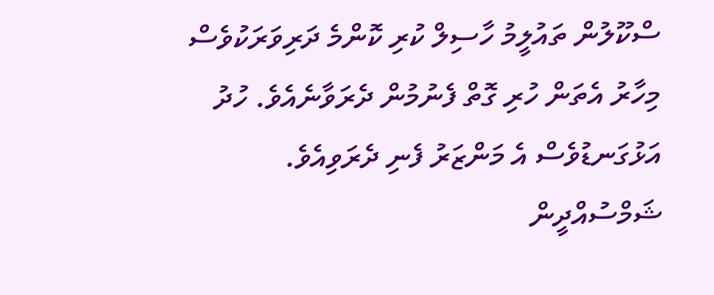ސްކޫލުން ތައުލީމު ހާސިލް ކުރި ކޮންމެ ދަރިވަރަކުވެސް މިހާރު އެތަން ހުރި ގޮތް ފެނުމުން ދެރަވާނެއެވެ. ހުދު އަޅުގަނޑުވެސް އެ މަންޒަރު ފެނި ދެރަވިއެވެ.
ޝަމްސުއްދީން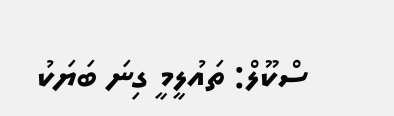ސްކޫލް: ތައުލީމީ ގިނަ ބަޔަކު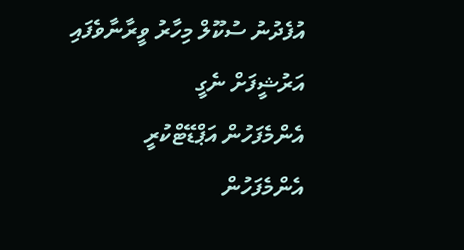އުފެދުނު ސުކޫލް މިހާރު ވީރާނާވެފައި
އަރުޝީފަށް ނެގީ
އެންމެފަހުން އަޕްޑޭޓްކުރީ
އެންމެފަހުން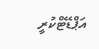އަޕްޑޭޓްކުރީ